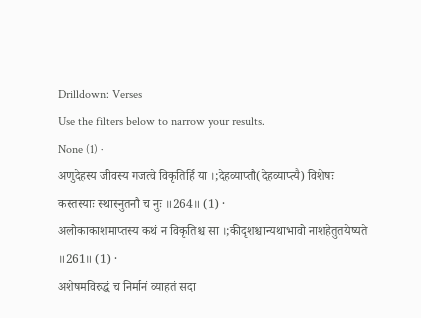Drilldown: Verses
Use the filters below to narrow your results.
None (1) ·
अणुदेहस्य जीवस्य गजत्वे विकृतिर्हि या ।;देहव्याप्तौ(देहव्याप्त्यै) विशेषः कस्तस्याः स्थास्नुतनौ च नुः ॥264॥ (1) ·
अलोकाकाशमाप्तस्य कथं न विकृतिश्च सा ।;कीदृशश्चान्यथाभावो नाशहेतुतयेष्यते ॥261॥ (1) ·
अशेषमविरुद्धं च निर्मानं व्याहतं सदा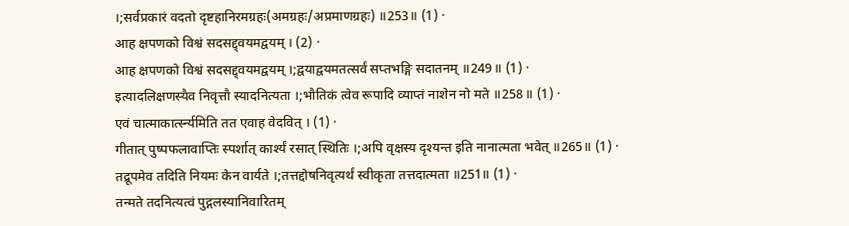।;सर्वप्रकारं वदतो दृष्टहानिरमग्रहः(अमग्रहः/अप्रमाणग्रहः) ॥253॥ (1) ·
आह क्षपणको विश्वं सदसद्द्वयमद्वयम् । (2) ·
आह क्षपणको विश्वं सदसद्द्वयमद्वयम् ।;द्वयाद्वयमतत्सर्वं सप्तभङ्गि सदातनम् ॥249॥ (1) ·
इत्यादलिक्षणस्यैव निवृत्तौ स्यादनित्यता ।;भौतिकं त्वेव रूपादि व्याप्तं नाशेन नो मते ॥258॥ (1) ·
एवं चात्माकार्त्स्न्यमिति तत एवाह वेदवित् । (1) ·
गीतात् पुष्पफलावाप्तिः स्पर्शात् कार्श्यं रसात् स्थितिः ।;अपि वृक्षस्य दृश्यन्त इति नानात्मता भवेत् ॥265॥ (1) ·
तद्रूपमेव तदिति नियमः केन वार्यते ।;तत्तद्दोषनिवृत्यर्थं स्वीकृता तत्तदात्मता ॥251॥ (1) ·
तन्मते तदनित्यत्वं पुद्गलस्यानिवारितम्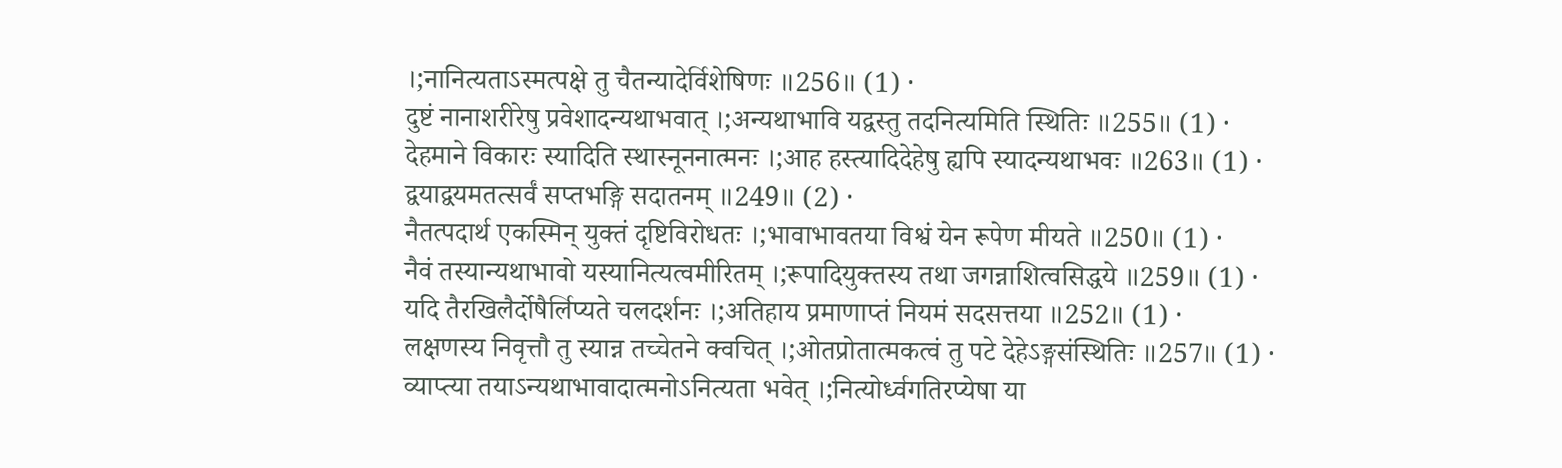।;नानित्यताऽस्मत्पक्षे तु चैतन्यादेर्विशेषिणः ॥256॥ (1) ·
दुष्टं नानाशरीरेषु प्रवेशादन्यथाभवात् ।;अन्यथाभावि यद्वस्तु तदनित्यमिति स्थितिः ॥255॥ (1) ·
देहमाने विकारः स्यादिति स्थास्नूननात्मनः ।;आह हस्त्यादिदेहेषु ह्यपि स्यादन्यथाभवः ॥263॥ (1) ·
द्वयाद्वयमतत्सर्वं सप्तभङ्गि सदातनम् ॥249॥ (2) ·
नैतत्पदार्थ एकस्मिन् युक्तं दृष्टिविरोधतः ।;भावाभावतया विश्वं येन रूपेण मीयते ॥250॥ (1) ·
नैवं तस्यान्यथाभावो यस्यानित्यत्वमीरितम् ।;रूपादियुक्तस्य तथा जगन्नाशित्वसिद्धये ॥259॥ (1) ·
यदि तैरखिलैर्दोषैर्लिप्यते चलदर्शनः ।;अतिहाय प्रमाणाप्तं नियमं सदसत्तया ॥252॥ (1) ·
लक्षणस्य निवृत्तौ तु स्यान्न तच्चेतने क्वचित् ।;ओतप्रोतात्मकत्वं तु पटे देहेऽङ्गसंस्थितिः ॥257॥ (1) ·
व्याप्त्या तयाऽन्यथाभावादात्मनोऽनित्यता भवेत् ।;नित्योर्ध्वगतिरप्येषा या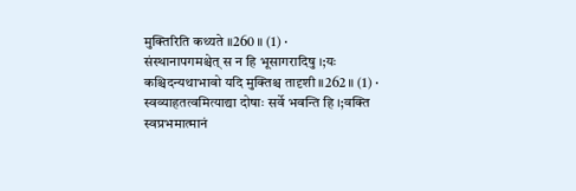मुक्तिरिति कथ्यते ॥260॥ (1) ·
संस्थानापगमश्चेत् स न हि भूसागरादिषु ।;यः कश्चिदन्यथाभावो यदि मुक्तिश्च तादृशी ॥262॥ (1) ·
स्वव्याहतत्वमित्याद्या दोषाः सर्वे भवन्ति हि ।;वक्ति स्वप्रभमात्मानं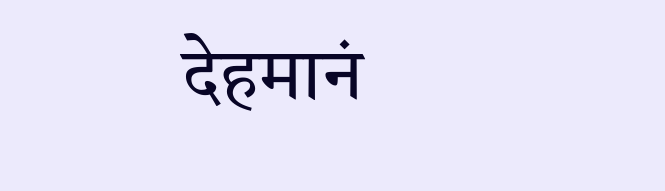देहमानं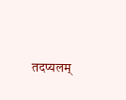तदप्यलम्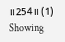॥254॥ (1)
Showing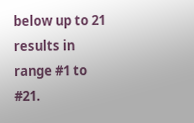below up to 21 results in range #1 to #21.